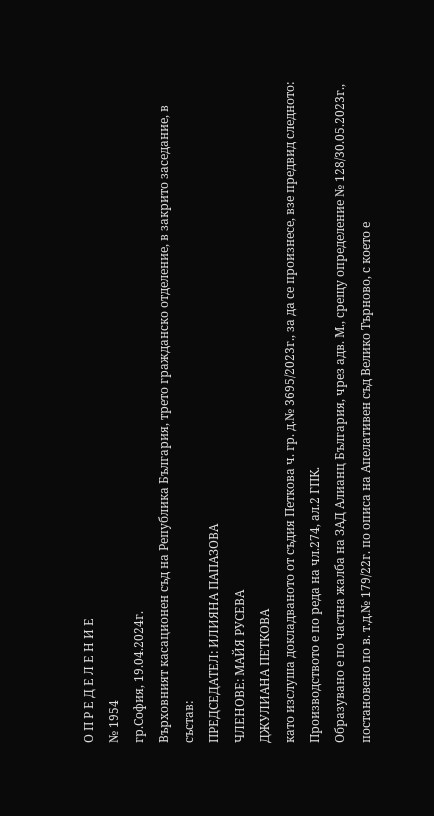О П Р Е Д Е Л Е Н И Е
№ 1954
гр.София, 19.04.2024г.
Върховният касационен съд на Република България, трето гражданско отделение, в закрито заседание, в състав:
ПРЕДСЕДАТЕЛ: ИЛИЯНА ПАПАЗОВА
ЧЛЕНОВЕ: МАЙЯ РУСЕВА
ДЖУЛИАНА ПЕТКОВА
като изслуша докладваното от съдия Петкова ч. гр. д.№ 3695/2023г., за да се произнесе, взе предвид следното:
Производството е по реда на чл.274, ал.2 ГПК.
Образувано е по частна жалба на ЗАД Алианц България, чрез адв. М., срещу определение № 128/30.05.2023г., постановено по в. т.д.№ 179/22г. по описа на Апелативен съд Велико Търново, с което е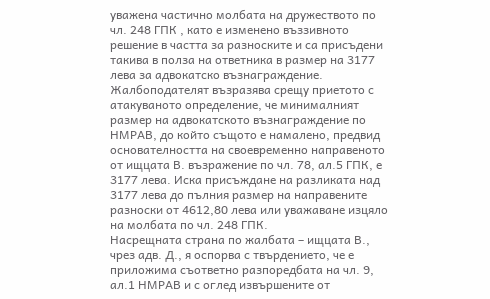уважена частично молбата на дружеството по чл. 248 ГПК , като е изменено въззивното решение в частта за разноските и са присъдени такива в полза на ответника в размер на 3177 лева за адвокатско възнаграждение.
Жалбоподателят възразява срещу приетото с атакуваното определение, че минималният размер на адвокатското възнаграждение по НМРАВ, до който същото е намалено, предвид основателността на своевременно направеното от ищцата В. възражение по чл. 78, ал.5 ГПК, е 3177 лева. Иска присъждане на разликата над 3177 лева до пълния размер на направените разноски от 4612,80 лева или уважаване изцяло на молбата по чл. 248 ГПК.
Насрещната страна по жалбата – ищцата В., чрез адв. Д., я оспорва с твърдението, че е приложима съответно разпоредбата на чл. 9, ал.1 НМРАВ и с оглед извършените от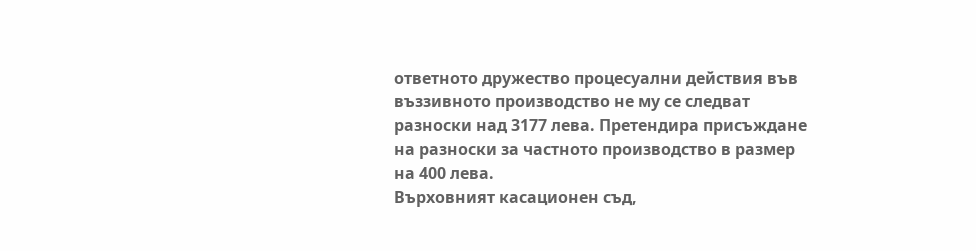ответното дружество процесуални действия във въззивното производство не му се следват разноски над 3177 лева. Претендира присъждане на разноски за частното производство в размер на 400 лева.
Върховният касационен съд,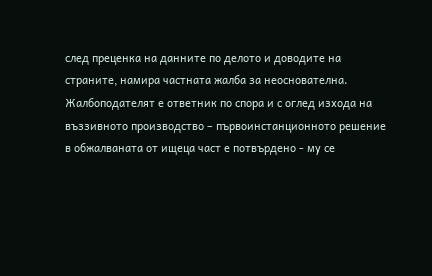след преценка на данните по делото и доводите на страните, намира частната жалба за неоснователна.
Жалбоподателят е ответник по спора и с оглед изхода на въззивното производство – първоинстанционното решение в обжалваната от ищеца част е потвърдено - му се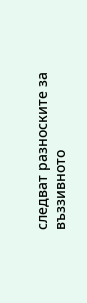следват разноските за въззивното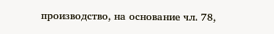производство, на основание чл. 78,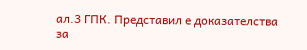ал.3 ГПК. Представил е доказателства за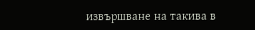извършване на такива в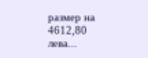размер на 4612,80 лева...